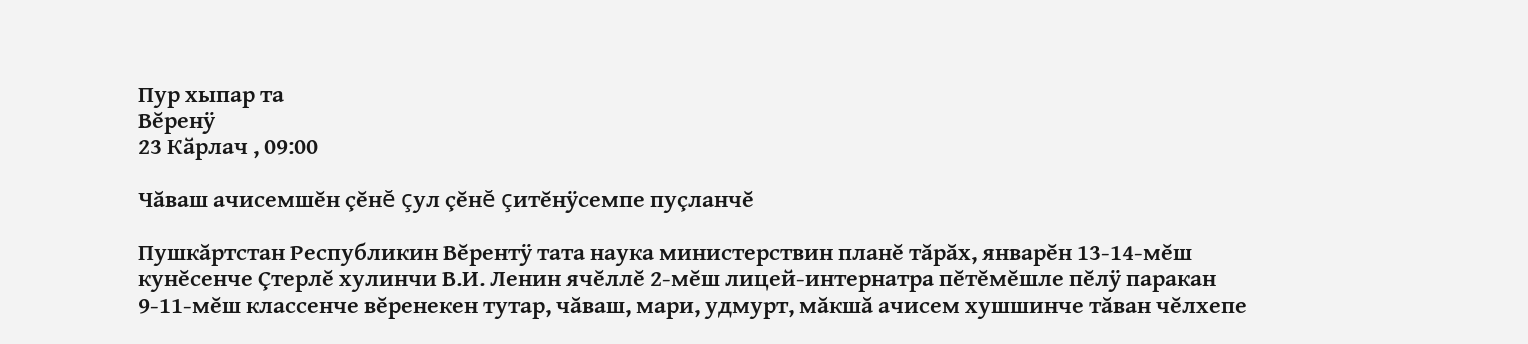Пур хыпар та
Вĕренÿ
23 Кӑрлач , 09:00

Чăваш ачисемшĕн çĕнĕ çул çĕнĕ çитĕнÿсемпе пуçланчĕ

Пушкăртстан Республикин Вĕрентÿ тата наука министерствин планĕ тăрăх, январĕн 13-14-мĕш кунĕсенче Çтерлĕ хулинчи В.И. Ленин ячĕллĕ 2-мĕш лицей-интернатра пĕтĕмĕшле пĕлÿ паракан 9-11-мĕш классенче вĕренекен тутар, чăваш, мари, удмурт, мăкшă ачисем хушшинче тăван чĕлхепе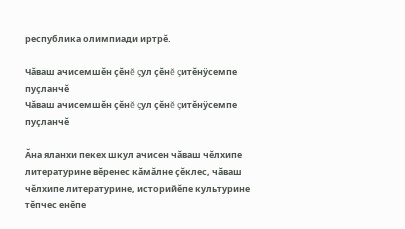республика олимпиади иртрĕ.

Чăваш ачисемшĕн çĕнĕ çул çĕнĕ çитĕнÿсемпе пуçланчĕ
Чăваш ачисемшĕн çĕнĕ çул çĕнĕ çитĕнÿсемпе пуçланчĕ

Ăна яланхи пекех шкул ачисен чăваш чĕлхипе литературине вĕренес кăмăлне çĕклес, чăваш чĕлхипе литературине, историйĕпе культурине тĕпчес енĕпе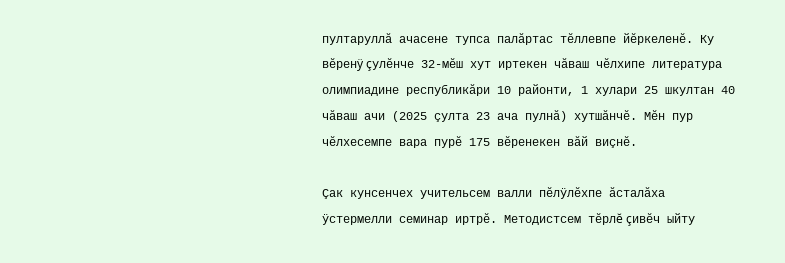пултаруллă ачасене тупса палăртас тĕллевпе йĕркеленĕ. Ку вĕренÿ çулĕнче 32-мĕш хут иртекен чăваш чĕлхипе литература олимпиадине республикăри 10 районти, 1 хулари 25 шкултан 40 чăваш ачи (2025 çулта 23 ача пулнă) хутшăнчĕ. Мĕн пур чĕлхесемпе вара пурĕ 175 вĕренекен вăй виçнĕ.

Çак кунсенчех учительсем валли пĕлÿлĕхпе ăсталăха ÿстермелли семинар иртрĕ. Методистсем тĕрлĕ çивĕч ыйту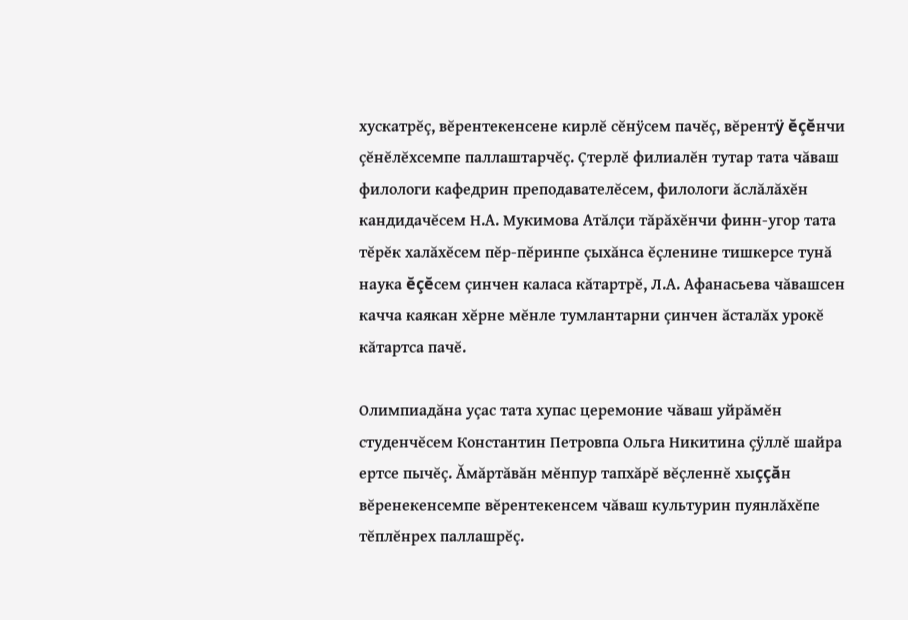хускатрĕç, вĕрентекенсене кирлĕ сĕнÿсем пачĕç, вĕрентÿ ĕçĕнчи çĕнĕлĕхсемпе паллаштарчĕç. Çтерлĕ филиалĕн тутар тата чăваш филологи кафедрин преподавателĕсем, филологи ăслăлăхĕн кандидачĕсем Н.А. Мукимова Атăлçи тăрăхĕнчи финн-угор тата тĕрĕк халăхĕсем пĕр-пĕринпе çыхăнса ĕçленине тишкерсе тунă наука ĕçĕсем çинчен каласа кăтартрĕ, Л.А. Афанасьева чăвашсен качча каякан хĕрне мĕнле тумлантарни çинчен ăсталăх урокĕ кăтартса пачĕ.

Олимпиадăна уçас тата хупас церемоние чăваш уйрăмĕн студенчĕсем Константин Петровпа Ольга Никитина çÿллĕ шайра ертсе пычĕç. Ăмăртăвăн мĕнпур тапхăрĕ вĕçленнĕ хыççăн вĕренекенсемпе вĕрентекенсем чăваш культурин пуянлăхĕпе тĕплĕнрех паллашрĕç.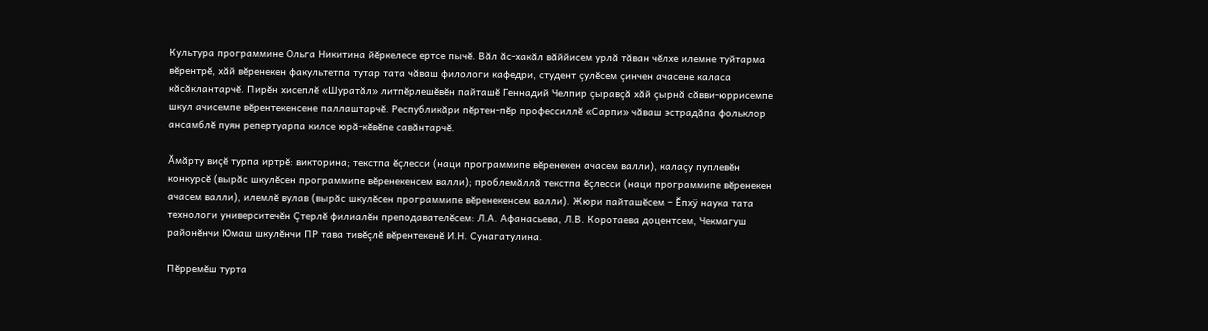Культура программине Ольга Никитина йĕркелесе ертсе пычĕ. Вăл ăс-хакăл вăййисем урлă тăван чĕлхе илемне туйтарма вĕрентрĕ, хăй вĕренекен факультетпа тутар тата чăваш филологи кафедри, студент çулĕсем çинчен ачасене каласа кăсăклантарчĕ. Пирĕн хисеплĕ «Шуратăл» литпĕрлешĕвĕн пайташĕ Геннадий Челпир çыравçă хăй çырнă сăвви-юррисемпе шкул ачисемпе вĕрентекенсене паллаштарчĕ. Республикăри пĕртен-пĕр профессиллĕ «Сарпи» чăваш эстрадăпа фольклор ансамблĕ пуян репертуарпа килсе юрă-кĕвĕпе савăнтарчĕ.

Ăмăрту виçĕ турпа иртрĕ: викторина; текстпа ĕçлесси (наци программипе вĕренекен ачасем валли), калаçу пуплевĕн конкурсĕ (вырăс шкулĕсен программипе вĕренекенсем валли); проблемăллă текстпа ĕçлесси (наци программипе вĕренекен ачасем валли), илемлĕ вулав (вырăс шкулĕсен программипе вĕренекенсем валли). Жюри пайташĕсем – Ĕпхÿ наука тата технологи университечĕн Çтерлĕ филиалĕн преподавателĕсем: Л.А. Афанасьева, Л.В. Коротаева доцентсем, Чекмагуш районĕнчи Юмаш шкулĕнчи ПР тава тивĕçлĕ вĕрентекенĕ И.Н. Сунагатулина.

Пĕрремĕш турта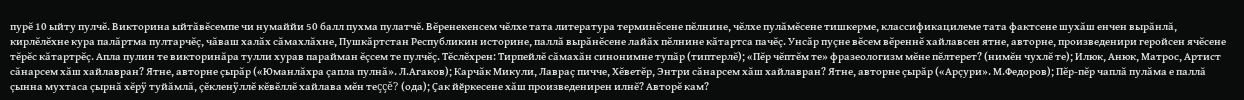пурĕ 10 ыйту пулчĕ. Викторина ыйтăвĕсемпе чи нумаййи 50 балл пухма пулатчĕ. Вĕренекенсем чĕлхе тата литература терминĕсене пĕлнине, чĕлхе пулăмĕсене тишкерме, классификацилеме тата фактсене шухăш енчен вырăнлă, кирлĕлĕхне кура палăртма пултарчĕç, чăваш халăх сăмахлăхне, Пушкăртстан Республикин историне, паллă вырăнĕсене лайăх пĕлнине кăтартса пачĕç. Унсăр пуçне вĕсем вĕреннĕ хайлавсен ятне, авторне, произведенири геройсен ячĕсене тĕрĕс кăтартрĕç. Апла пулин те викторинăра тулли хурав парайман ĕçсем те пулчĕç. Тĕслĕхрен: Тирпейлĕ сăмахăн синонимне тупăр (типтерлĕ); «Пĕр чĕптĕм те» фразеологизм мĕне пĕлтерет? (нимĕн чухлĕ те); Илюк, Анюк, Матрос, Артист сăнарсем хăш хайлавран? Ятне, авторне çырăр («Юманлăхра çапла пулнă». Л.Агаков); Карчăк Микули, Лавраç пичче, Хĕветĕр, Энтри сăнарсем хăш хайлавран? Ятне, авторне çырăр («Арçури». М.Федоров); Пĕр-пĕр чаплă пулăма е паллă çынна мухтаса çырнă хĕрÿ туйăмлă, çĕкленÿллĕ кĕвĕллĕ хайлава мĕн теççĕ? (ода); Ҫак йӗркесене хăш произведенирен илнĕ? Авторĕ кам?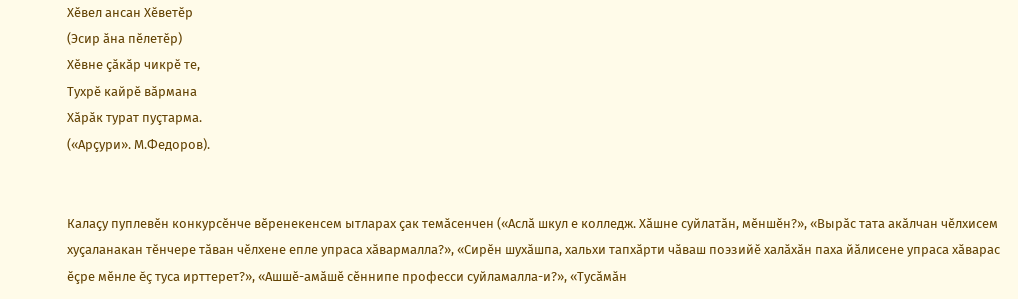Хĕвел ансан Хĕветĕр
(Эсир ăна пĕлетĕр)
Хĕвне çăкăр чикрĕ те,
Тухрĕ кайрĕ вăрмана
Хăрăк турат пуçтарма.
(«Арçури». М.Федоров).


Калаçу пуплевĕн конкурсĕнче вĕренекенсем ытларах çак темăсенчен («Аслă шкул е колледж. Хăшне суйлатăн, мĕншĕн?», «Вырăс тата акăлчан чĕлхисем хуçаланакан тĕнчере тăван чĕлхене епле упраса хăвармалла?», «Сирĕн шухăшпа, хальхи тапхăрти чăваш поэзийĕ халăхăн паха йăлисене упраса хăварас ĕçре мĕнле ĕç туса ирттерет?», «Ашшĕ-амăшĕ сĕннипе професси суйламалла-и?», «Тусăмăн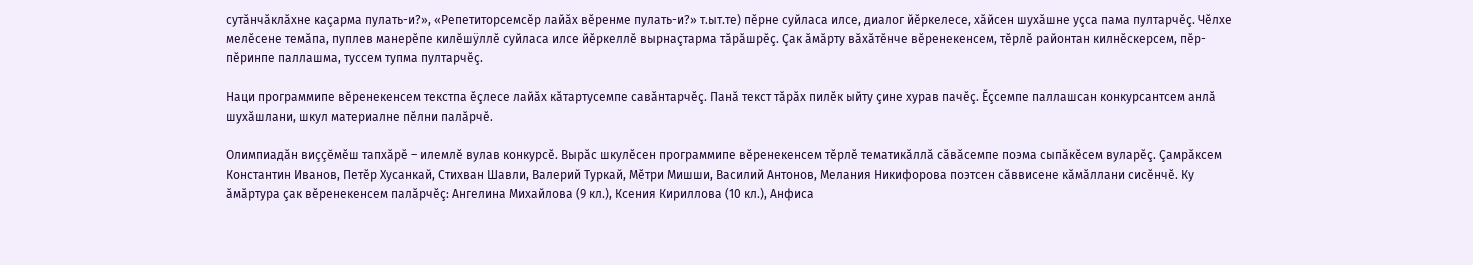сутăнчăклăхне каҫарма пулать-и?», «Репетиторсемсĕр лайăх вĕренме пулать-и?» т.ыт.те) пĕрне суйласа илсе, диалог йĕркелесе, хăйсен шухăшне уçса пама пултарчĕç. Чĕлхе мелĕсене темăпа, пуплев манерĕпе килĕшÿллĕ суйласа илсе йĕркеллĕ вырнаçтарма тăрăшрĕç. Çак ăмăрту вăхăтĕнче вĕренекенсем, тĕрлĕ районтан килнĕскерсем, пĕр-пĕринпе паллашма, туссем тупма пултарчĕç.

Наци программипе вĕренекенсем текстпа ĕçлесе лайăх кăтартусемпе савăнтарчĕç. Панă текст тăрăх пилĕк ыйту çине хурав пачĕç. Ĕçсемпе паллашсан конкурсантсем анлă шухăшлани, шкул материалне пĕлни палăрчĕ.

Олимпиадăн виççĕмĕш тапхăрĕ – илемлĕ вулав конкурсĕ. Вырăс шкулĕсен программипе вĕренекенсем тĕрлĕ тематикăллă сăвăсемпе поэма сыпăкĕсем вуларĕç. Çамрăксем Константин Иванов, Петĕр Хусанкай, Стихван Шавли, Валерий Туркай, Мĕтри Мишши, Василий Антонов, Мелания Никифорова поэтсен сăввисене кăмăллани сисĕнчĕ. Ку ăмăртура çак вĕренекенсем палăрчĕç: Ангелина Михайлова (9 кл.), Ксения Кириллова (10 кл.), Анфиса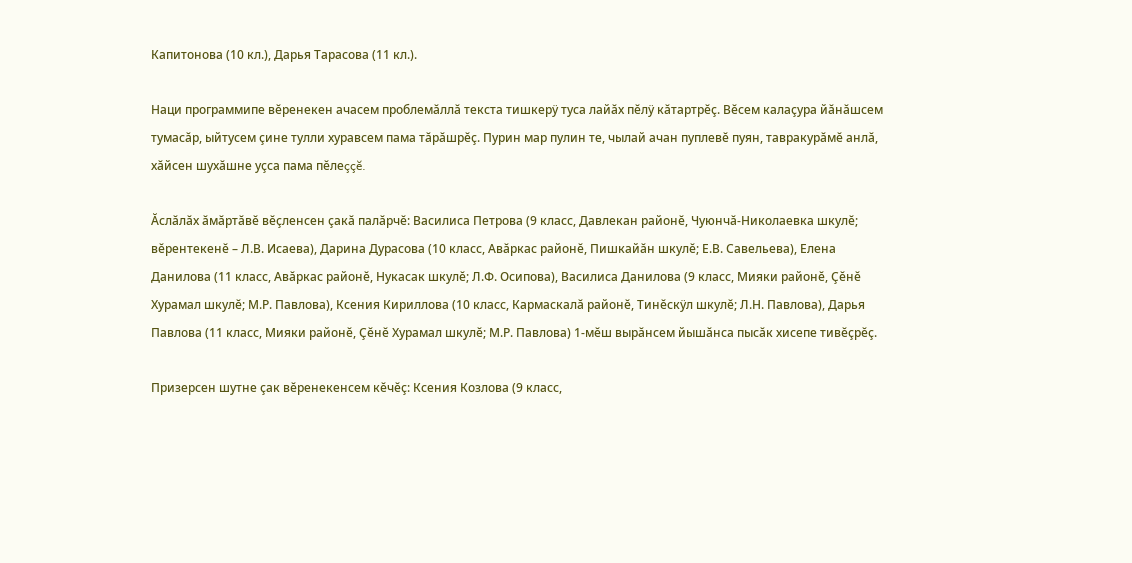Капитонова (10 кл.), Дарья Тарасова (11 кл.).

Наци программипе вĕренекен ачасем проблемăллă текста тишкерÿ туса лайăх пĕлÿ кăтартрĕç. Вĕсем калаçура йăнăшсем тумасăр, ыйтусем çине тулли хуравсем пама тăрăшрĕç. Пурин мар пулин те, чылай ачан пуплевĕ пуян, тавракурăмĕ анлă, хăйсен шухăшне уçса пама пĕлеççĕ.

Ăслăлăх ăмăртăвĕ вĕçленсен çакă палăрчĕ: Василиса Петрова (9 класс, Давлекан районĕ, Чуюнчă-Николаевка шкулĕ; вĕрентекенĕ – Л.В. Исаева), Дарина Дурасова (10 класс, Авăркас районĕ, Пишкайăн шкулĕ; Е.В. Савельева), Елена Данилова (11 класс, Авăркас районĕ, Нукасак шкулĕ; Л.Ф. Осипова), Василиса Данилова (9 класс, Мияки районĕ, Çĕнĕ Хурамал шкулĕ; М.Р. Павлова), Ксения Кириллова (10 класс, Кармаскалă районĕ, Тинĕскÿл шкулĕ; Л.Н. Павлова), Дарья Павлова (11 класс, Мияки районĕ, Çĕнĕ Хурамал шкулĕ; М.Р. Павлова) 1-мĕш вырăнсем йышăнса пысăк хисепе тивĕçрĕç.

Призерсен шутне çак вĕренекенсем кĕчĕç: Ксения Козлова (9 класс,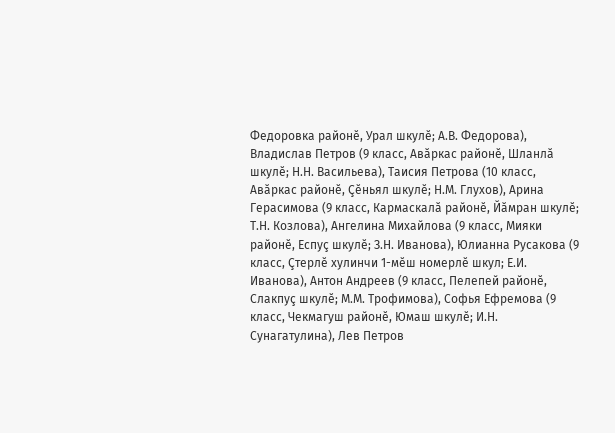Федоровка районĕ, Урал шкулĕ; А.В. Федорова), Владислав Петров (9 класс, Авăркас районĕ, Шланлă шкулĕ; Н.Н. Васильева), Таисия Петрова (10 класс, Авăркас районĕ, Çĕньял шкулĕ; Н.М. Глухов), Арина Герасимова (9 класс, Кармаскалă районĕ, Йăмран шкулĕ; Т.Н. Козлова), Ангелина Михайлова (9 класс, Мияки районĕ, Еспуç шкулĕ; З.Н. Иванова), Юлианна Русакова (9 класс, Çтерлĕ хулинчи 1-мĕш номерлĕ шкул; Е.И. Иванова), Антон Андреев (9 класс, Пелепей районĕ, Слакпуç шкулĕ; М.М. Трофимова), Софья Ефремова (9 класс, Чекмагуш районĕ, Юмаш шкулĕ; И.Н. Сунагатулина), Лев Петров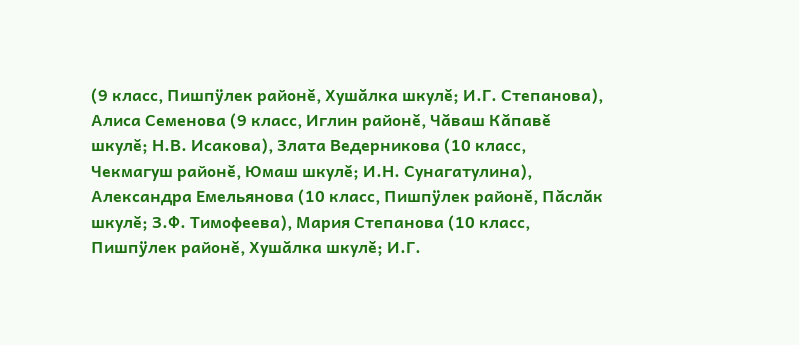(9 класс, Пишпÿлек районĕ, Хушăлка шкулĕ; И.Г. Степанова), Алиса Семенова (9 класс, Иглин районĕ, Чăваш Кăпавĕ шкулĕ; Н.В. Исакова), Злата Ведерникова (10 класс, Чекмагуш районĕ, Юмаш шкулĕ; И.Н. Сунагатулина), Александра Емельянова (10 класс, Пишпÿлек районĕ, Пăслăк шкулĕ; З.Ф. Тимофеева), Мария Степанова (10 класс, Пишпÿлек районĕ, Хушăлка шкулĕ; И.Г.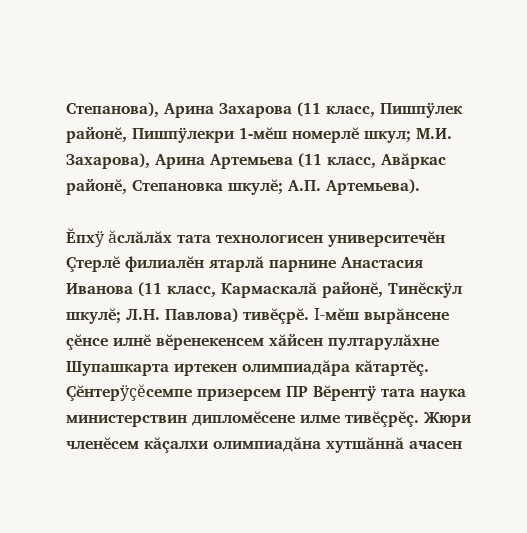Степанова), Арина Захарова (11 класс, Пишпÿлек районĕ, Пишпÿлекри 1-мĕш номерлĕ шкул; М.И. Захарова), Арина Артемьева (11 класс, Авăркас районĕ, Степановка шкулĕ; А.П. Артемьева).

Ĕпхÿ ăслăлăх тата технологисен университечĕн Çтерлĕ филиалĕн ятарлă парнине Анастасия Иванова (11 класс, Кармаскалă районĕ, Тинĕскÿл шкулĕ; Л.Н. Павлова) тивĕçрĕ. I-мĕш вырăнсене çĕнсе илнĕ вĕренекенсем хăйсен пултарулăхне Шупашкарта иртекен олимпиадăра кăтартĕç.
Çĕнтерÿçĕсемпе призерсем ПР Вĕрентÿ тата наука министерствин дипломĕсене илме тивĕçрĕç. Жюри членĕсем кăçалхи олимпиадăна хутшăннă ачасен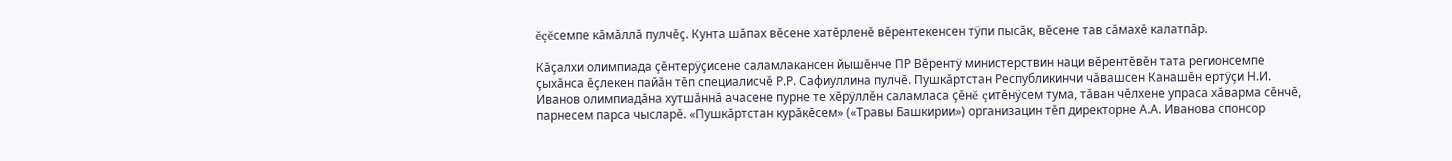ĕçĕсемпе кăмăллă пулчĕç. Кунта шăпах вĕсене хатĕрленĕ вĕрентекенсен тÿпи пысăк, вĕсене тав сăмахĕ калатпăр.

Кăçалхи олимпиада çĕнтерÿçисене саламлакансен йышĕнче ПР Вĕрентÿ министерствин наци вĕрентĕвĕн тата регионсемпе çыхăнса ĕçлекен пайăн тĕп специалисчĕ Р.Р. Сафиуллина пулчĕ. Пушкăртстан Республикинчи чăвашсен Канашĕн ертÿçи Н.И. Иванов олимпиадăна хутшăннă ачасене пурне те хĕрÿллĕн саламласа çĕнĕ çитĕнÿсем тума, тăван чĕлхене упраса хăварма сĕнчĕ, парнесем парса чысларĕ. «Пушкăртстан курăкĕсем» («Травы Башкирии») организацин тĕп директорне А.А. Иванова спонсор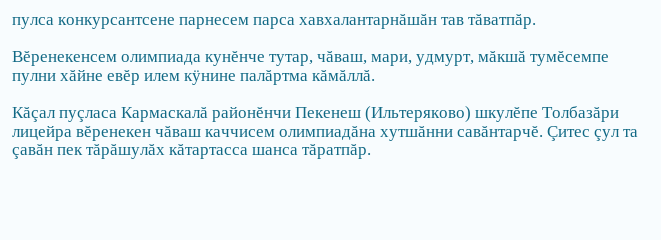пулса конкурсантсене парнесем парса хавхалантарнăшăн тав тăватпăр.

Вĕренекенсем олимпиада кунĕнче тутар, чăваш, мари, удмурт, мăкшă тумĕсемпе пулни хăйне евĕр илем кÿнине палăртма кăмăллă.

Кăçал пуçласа Кармаскалă районĕнчи Пекенеш (Ильтеряково) шкулĕпе Толбазăри лицейра вĕренекен чăваш каччисем олимпиадăна хутшăнни савăнтарчĕ. Çитес çул та çавăн пек тăрăшулăх кăтартасса шанса тăратпăр.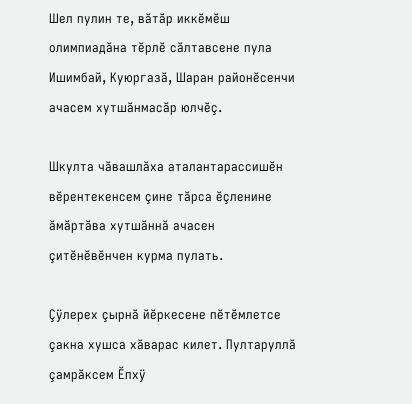Шел пулин те, вăтăр иккĕмĕш олимпиадăна тĕрлĕ сăлтавсене пула Ишимбай, Куюргазă, Шаран районĕсенчи ачасем хутшăнмасăр юлчĕç.

Шкулта чăвашлăха аталантарассишĕн вĕрентекенсем çине тăрса ĕçленине ăмăртăва хутшăннă ачасен çитĕнĕвĕнчен курма пулать.

Çÿлерех çырнă йĕркесене пĕтĕмлетсе çакна хушса хăварас килет. Пултаруллă çамрăксем Ĕпхÿ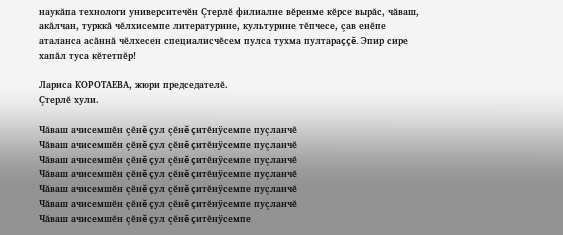наукăпа технологи университечĕн Çтерлĕ филиалне вĕренме кĕрсе вырăс, чăваш, акăлчан, турккă чĕлхисемпе литературине, культурине тĕпчесе, çав енĕпе аталанса асăннă чĕлхесен специалисчĕсем пулса тухма пултараççĕ. Эпир сире хапăл туса кĕтетпĕр!

Лариса КОРОТАЕВА, жюри председателĕ.
Çтерлĕ хули.

Чăваш ачисемшĕн çĕнĕ çул çĕнĕ çитĕнÿсемпе пуçланчĕ
Чăваш ачисемшĕн çĕнĕ çул çĕнĕ çитĕнÿсемпе пуçланчĕ
Чăваш ачисемшĕн çĕнĕ çул çĕнĕ çитĕнÿсемпе пуçланчĕ
Чăваш ачисемшĕн çĕнĕ çул çĕнĕ çитĕнÿсемпе пуçланчĕ
Чăваш ачисемшĕн çĕнĕ çул çĕнĕ çитĕнÿсемпе пуçланчĕ
Чăваш ачисемшĕн çĕнĕ çул çĕнĕ çитĕнÿсемпе пуçланчĕ
Чăваш ачисемшĕн çĕнĕ çул çĕнĕ çитĕнÿсемпе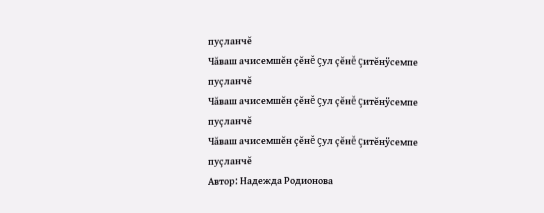пуçланчĕ
Чăваш ачисемшĕн çĕнĕ çул çĕнĕ çитĕнÿсемпе пуçланчĕ
Чăваш ачисемшĕн çĕнĕ çул çĕнĕ çитĕнÿсемпе пуçланчĕ
Чăваш ачисемшĕн çĕнĕ çул çĕнĕ çитĕнÿсемпе пуçланчĕ
Автор: Надежда Родионова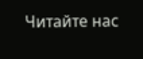Читайте нас